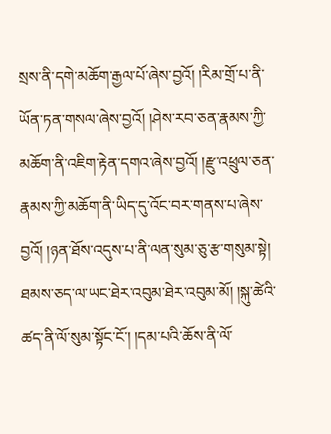སྲས་ནི་དགེ་མཆོག་རྒྱལ་པོ་ཞེས་བྱའོ། །རིམ་གྲོ་པ་ནི་ཡོན་ཏན་གསལ་ཞེས་བྱའོ། །ཤེས་རབ་ཅན་རྣམས་ཀྱི་མཆོག་ནི་འཇིག་རྟེན་དགའ་ཞེས་བྱའོ། །རྫུ་འཕྲུལ་ཅན་རྣམས་ཀྱི་མཆོག་ནི་ཡིད་དུ་འོང་བར་གནས་པ་ཞེས་བྱའོ། །ཉན་ཐོས་འདུས་པ་ནི་ལན་སུམ་ཅུ་རྩ་གསུམ་སྟེ། ཐམས་ཅད་ལ་ཡང་ཐེར་འབུམ་ཐེར་འབུམ་མོ། །སྐུ་ཚེའི་ཚད་ནི་ལོ་སུམ་སྟོང་ངོ་། །དམ་པའི་ཆོས་ནི་ལོ་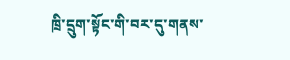ཁྲི་དྲུག་སྟོང་གི་བར་དུ་གནས་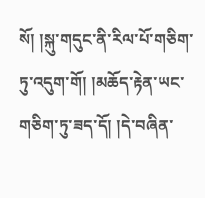སོ། །སྐུ་གདུང་ནི་རིལ་པོ་གཅིག་ཏུ་འདུག་གོ། །མཆོད་རྟེན་ཡང་གཅིག་ཏུ་ཟད་དོ། །དེ་བཞིན་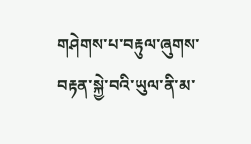གཤེགས་པ་བརྟུལ་ཞུགས་བརྟན་སྐྱེ་བའི་ཡུལ་ནི་མ་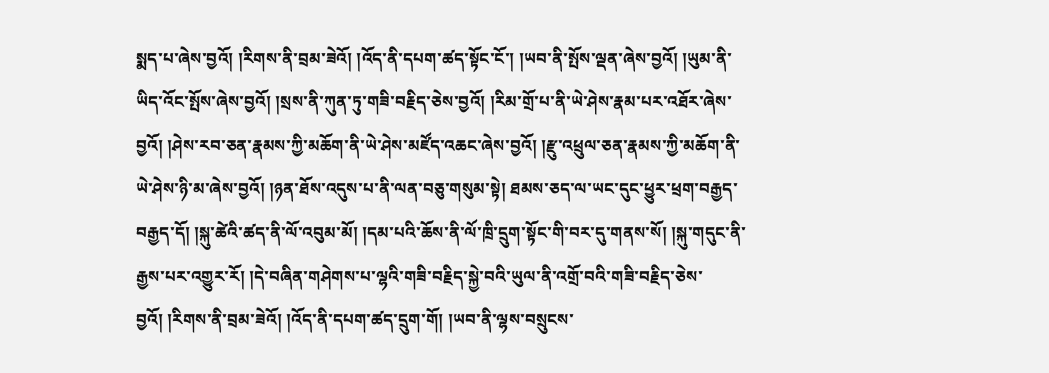སྨད་པ་ཞེས་བྱའོ། །རིགས་ནི་བྲམ་ཟེའོ། །འོད་ནི་དཔག་ཚད་སྟོང་ངོ་། །ཡབ་ནི་སྤོས་ལྡན་ཞེས་བྱའོ། །ཡུམ་ནི་ཡིད་འོང་སྤོས་ཞེས་བྱའོ། །སྲས་ནི་ཀུན་ཏུ་གཟི་བརྗིད་ཅེས་བྱའོ། །རིམ་གྲོ་པ་ནི་ཡེ་ཤེས་རྣམ་པར་འཐོར་ཞེས་བྱའོ། །ཤེས་རབ་ཅན་རྣམས་ཀྱི་མཆོག་ནི་ཡེ་ཤེས་མཛོད་འཆང་ཞེས་བྱའོ། །རྫུ་འཕྲུལ་ཅན་རྣམས་ཀྱི་མཆོག་ནི་ཡེ་ཤེས་ཉི་མ་ཞེས་བྱའོ། །ཉན་ཐོས་འདུས་པ་ནི་ལན་བཅུ་གསུམ་སྟེ། ཐམས་ཅད་ལ་ཡང་དུང་ཕྱུར་ཕྲག་བརྒྱད་བརྒྱད་དོ། །སྐུ་ཚེའི་ཚད་ནི་ལོ་འབུམ་མོ། །དམ་པའི་ཆོས་ནི་ལོ་ཁྲི་དྲུག་སྟོང་གི་བར་དུ་གནས་སོ། །སྐུ་གདུང་ནི་རྒྱས་པར་འགྱུར་རོ། །དེ་བཞིན་གཤེགས་པ་ལྷའི་གཟི་བརྗིད་སྐྱེ་བའི་ཡུལ་ནི་འགྲོ་བའི་གཟི་བརྗིད་ཅེས་བྱའོ། །རིགས་ནི་བྲམ་ཟེའོ། །འོད་ནི་དཔག་ཚད་དྲུག་གོ། །ཡབ་ནི་ལྷས་བསྲུངས་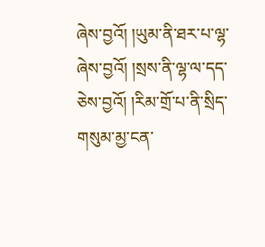ཞེས་བྱའོ། །ཡུམ་ནི་ཐར་པ་ལྷ་ཞེས་བྱའོ། །སྲས་ནི་ལྷ་ལ་དད་ཅེས་བྱའོ། །རིམ་གྲོ་པ་ནི་སྲིད་གསུམ་མྱ་ངན་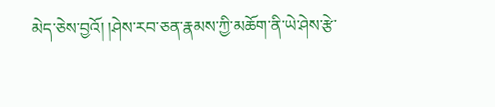མེད་ཅེས་བྱའོ། །ཤེས་རབ་ཅན་རྣམས་ཀྱི་མཆོག་ནི་ཡེ་ཤེས་རྩེ་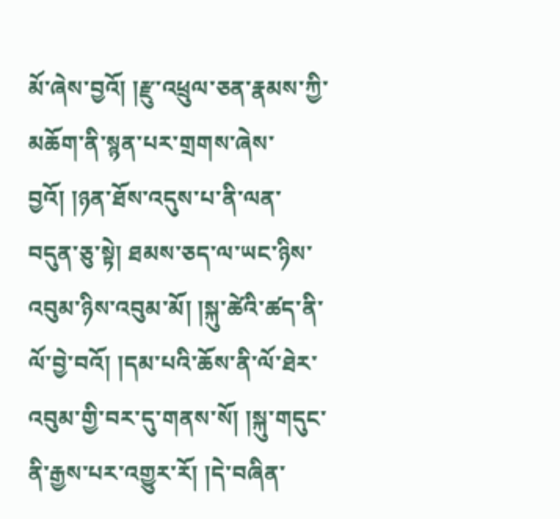མོ་ཞེས་བྱའོ། །རྫུ་འཕྲུལ་ཅན་རྣམས་ཀྱི་མཆོག་ནི་སྙན་པར་གྲགས་ཞེས་བྱའོ། །ཉན་ཐོས་འདུས་པ་ནི་ལན་བདུན་ཅུ་སྟེ། ཐམས་ཅད་ལ་ཡང་ཉིས་འབུམ་ཉིས་འབུམ་མོ། །སྐུ་ཚེའི་ཚད་ནི་ལོ་བྱེ་བའོ། །དམ་པའི་ཆོས་ནི་ལོ་ཐེར་འབུམ་གྱི་བར་དུ་གནས་སོ། །སྐུ་གདུང་ནི་རྒྱས་པར་འགྱུར་རོ། །དེ་བཞིན་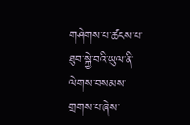གཤེགས་པ་ཚངས་པ་ཐུབ་སྐྱེ་བའི་ཡུལ་ནི་ལེགས་བསམས་གྲགས་པ་ཞེས་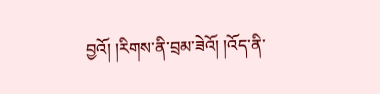བྱའོ། །རིགས་ནི་བྲམ་ཟེའོ། །འོད་ནི་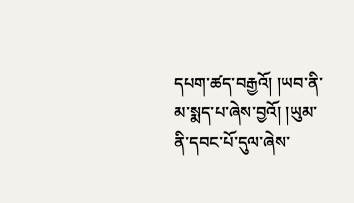དཔག་ཚད་བརྒྱའོ། །ཡབ་ནི་མ་སྨད་པ་ཞེས་བྱའོ། །ཡུམ་ནི་དབང་པོ་དུལ་ཞེས་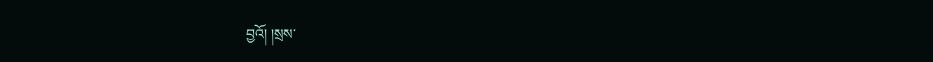བྱའོ། །སྲས་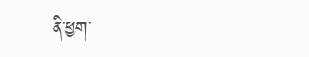ནི་ཕྱག་